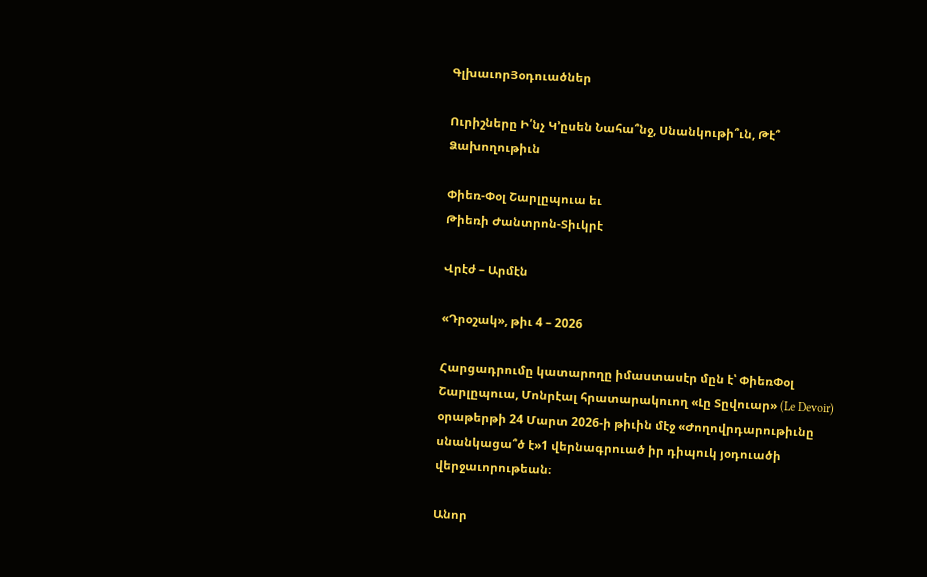ԳլխաւորՅօդուածներ

Ուրիշները Ի՛նչ Կ՚ըսեն Նահա՞նջ, Սնանկութի՞ւն, Թէ՞ Ձախողութիւն

Փիեռ-Փօլ Շարլըպուա եւ
Թիեռի Ժանտրոն-Տիւկրէ

Վրէժ – Արմէն

«Դրօշակ», թիւ 4 – 2026

Հարցադրումը կատարողը իմաստասէր մըն է՝ ՓիեռՓօլ Շարլըպուա, Մոնրէալ հրատարակուող «Լը Տըվուար» (Le Devoir) օրաթերթի 24 Մարտ 2026-ի թիւին մէջ «Ժողովրդարութիւնը սնանկացա՞ծ է»1 վերնագրուած իր դիպուկ յօդուածի վերջաւորութեան։

Անոր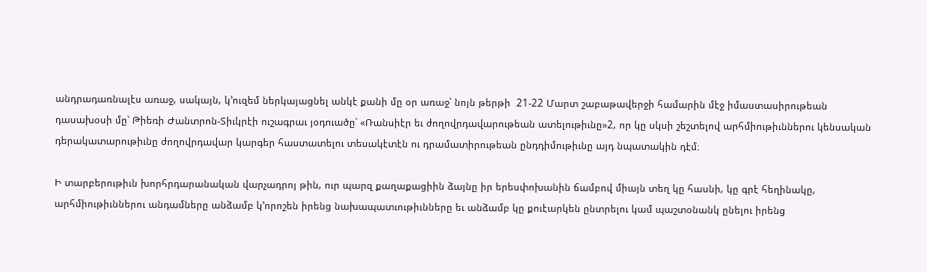անդրադառնալէս առաջ, սակայն, կ՚ուզեմ ներկայացնել անկէ քանի մը օր առաջ՝ նոյն թերթի  21-22 Մարտ շաբաթավերջի համարին մէջ իմաստասիրութեան դասախօսի մը՝ Թիեռի Ժանտրոն-Տիւկրէի ուշագրաւ յօդուածը՝ «Ռանսիէր եւ ժողովրդավարութեան ատելութիւնը»2, որ կը սկսի շեշտելով արհմիութիւններու կենսական դերակատարութիւնը ժողովրդավար կարգեր հաստատելու տեսակէտէն ու դրամատիրութեան ընդդիմութիւնը այդ նպատակին դէմ։

Ի տարբերութիւն խորհրդարանական վարչադրոյ թին, ուր պարզ քաղաքացիին ձայնը իր երեսփոխանին ճամբով միայն տեղ կը հասնի, կը գրէ հեղինակը, արհմիութիւններու անդամները անձամբ կ՚որոշեն իրենց նախապատւութիւնները եւ անձամբ կը քուէարկեն ընտրելու կամ պաշտօնանկ ընելու իրենց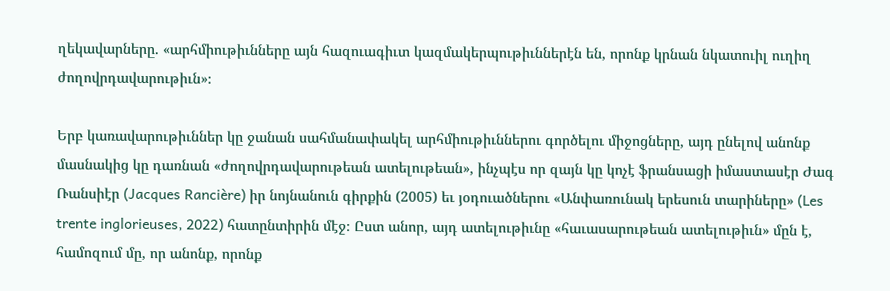ղեկավարները. «արհմիութիւնները այն հազուագիւտ կազմակերպութիւններէն են, որոնք կրնան նկատուիլ ուղիղ ժողովրդավարութիւն»։

Երբ կառավարութիւններ կը ջանան սահմանափակել արհմիութիւններու գործելու միջոցները, այդ ընելով անոնք մասնակից կը դառնան «ժողովրդավարութեան ատելութեան», ինչպէս որ զայն կը կոչէ ֆրանսացի իմաստասէր Ժագ Ռանսիէր (Jacques Rancière) իր նոյնանուն գիրքին (2005) եւ յօդուածներու «Անփառունակ երեսուն տարիները» (Les trente inglorieuses, 2022) հատընտիրին մէջ։ Ըստ անոր, այդ ատելութիւնը «հաւասարութեան ատելութիւն» մըն է, համոզում մը, որ անոնք, որոնք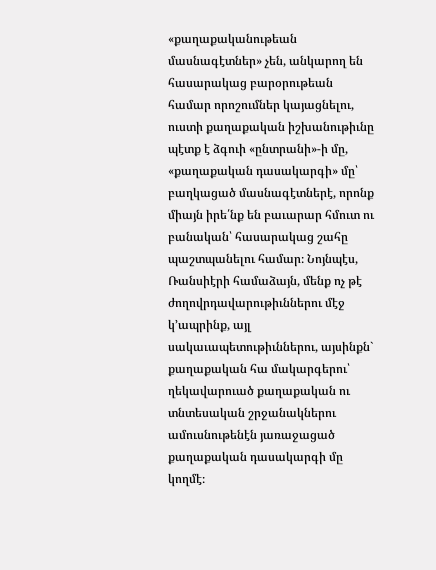«քաղաքականութեան մասնագէտներ» չեն, անկարող են հասարակաց բարօրութեան համար որոշումներ կայացնելու, ուստի քաղաքական իշխանութիւնը պէտք է ձգուի «ընտրանի»-ի մը, «քաղաքական դասակարգի» մը՝ բաղկացած մասնագէտներէ, որոնք միայն իրե՛նք են բաւարար հմուտ ու բանական՝ հասարակաց շահը պաշտպանելու համար։ Նոյնպէս, Ռանսիէրի համաձայն, մենք ոչ թէ ժողովրդավարութիւններու մէջ կ՚ապրինք, այլ սակաւապետութիւններու, այսինքն` քաղաքական հա մակարգերու՝ ղեկավարուած քաղաքական ու տնտեսական շրջանակներու ամուսնութենէն յառաջացած քաղաքական դասակարգի մը կողմէ։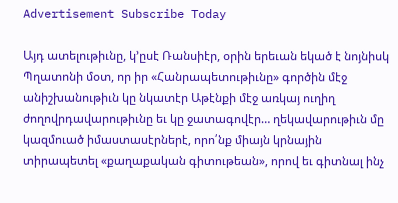Advertisement Subscribe Today

Այդ ատելութիւնը, կ՚ըսէ Ռանսիէր, օրին երեւան եկած է նոյնիսկ Պղատոնի մօտ, որ իր «Հանրապետութիւնը» գործին մէջ անիշխանութիւն կը նկատէր Աթէնքի մէջ առկայ ուղիղ ժողովրդավարութիւնը եւ կը ջատագովէր… ղեկավարութիւն մը կազմուած իմաստասէրներէ, որո՛նք միայն կրնային տիրապետել «քաղաքական գիտութեան», որով եւ գիտնալ ինչ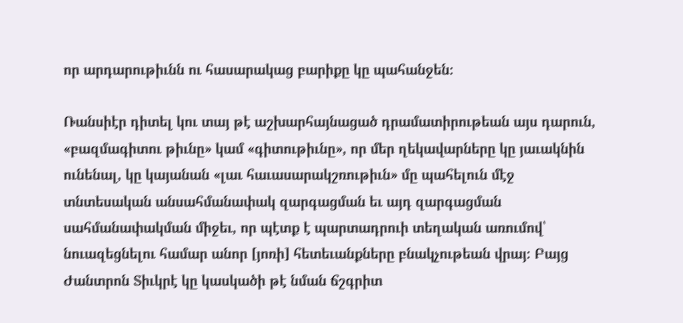որ արդարութիւնն ու հասարակաց բարիքը կը պահանջեն։

Ռանսիէր դիտել կու տայ թէ աշխարհայնացած դրամատիրութեան այս դարուն, «բազմագիտու թիւնը» կամ «գիտութիւնը», որ մեր ղեկավարները կը յաւակնին ունենալ, կը կայանան «լաւ հաւասարակշռութիւն» մը պահելուն մէջ տնտեսական անսահմանափակ զարգացման եւ այդ զարգացման սահմանափակման միջեւ, որ պէտք է պարտադրուի տեղական առումով՝ նուազեցնելու համար անոր [յոռի] հետեւանքները բնակչութեան վրայ։ Բայց Ժանտրոն Տիւկրէ կը կասկածի թէ նման ճշգրիտ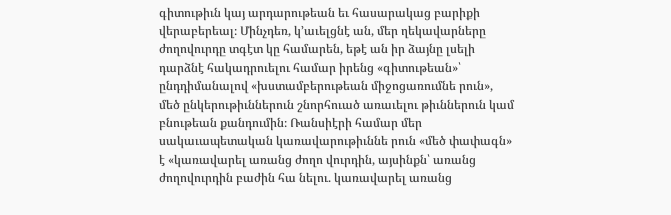գիտութիւն կայ արդարութեան եւ հասարակաց բարիքի վերաբերեալ։ Մինչդեռ, կ՚աւելցնէ ան, մեր ղեկավարները ժողովուրդը տգէտ կը համարեն, եթէ ան իր ձայնը լսելի դարձնէ հակադրուելու համար իրենց «գիտութեան»՝ ընդդիմանալով «խստամբերութեան միջոցառումնե րուն», մեծ ընկերութիւններուն շնորհուած առաւելու թիւններուն կամ բնութեան քանդումին։ Ռանսիէրի համար մեր սակաւապետական կառավարութիւննե րուն «մեծ փափագն» է «կառավարել առանց ժողո վուրդին, այսինքն՝ առանց ժողովուրդին բաժին հա նելու. կառավարել առանց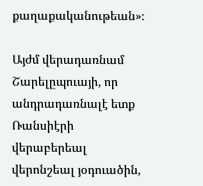քաղաքականութեան»։

Այժմ վերադառնամ Շարելըպուայի, որ անդրադառնալէ ետք Ռանսիէրի վերաբերեալ վերոնշեալ յօդուածին,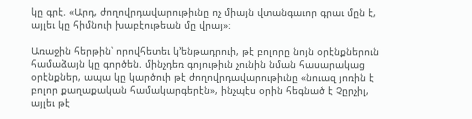կը գրէ. «Արդ, ժողովրդավարութիւնը ոչ միայն վտանգաւոր գրաւ մըն է, այլեւ կը հիմնուի խաբէութեան մը վրայ»։

Առաջին հերթին՝ որովհետեւ կ՚ենթադրուի, թէ բոլորը նոյն օրէնքներուն համաձայն կը գործեն. մինչդեռ գոյութիւն չունին նման հասարակաց օրէնքներ, ապա կը կարծուի թէ ժողովրդավարութիւնը «նուազ յոռին է բոլոր քաղաքական համակարգերէն», ինչպէս օրին հեգնած է Չըրչիլ, այլեւ թէ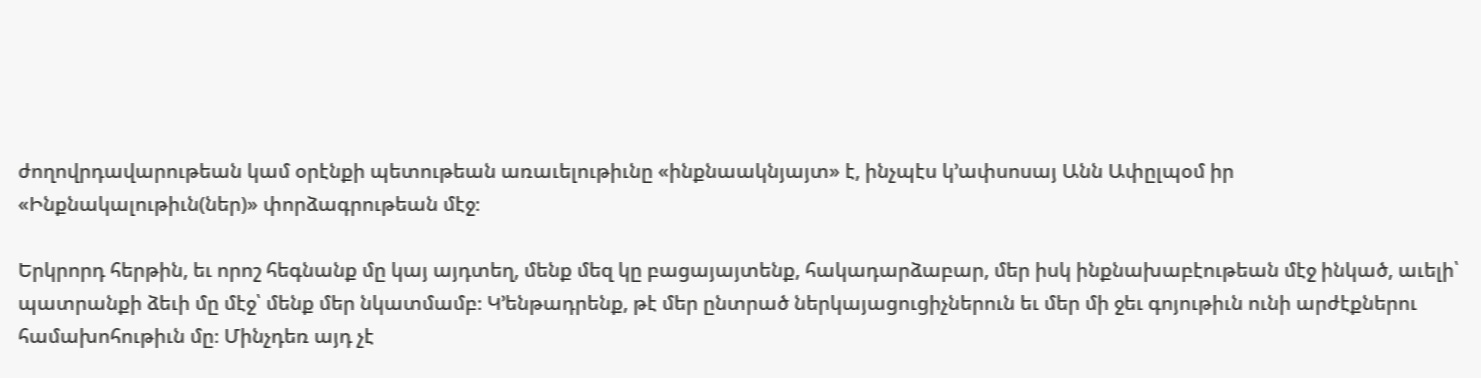ժողովրդավարութեան կամ օրէնքի պետութեան առաւելութիւնը «ինքնաակնյայտ» է, ինչպէս կ՚ափսոսայ Անն Ափըլպօմ իր «Ինքնակալութիւն(ներ)» փորձագրութեան մէջ։

Երկրորդ հերթին, եւ որոշ հեգնանք մը կայ այդտեղ, մենք մեզ կը բացայայտենք, հակադարձաբար, մեր իսկ ինքնախաբէութեան մէջ ինկած, աւելի՝ պատրանքի ձեւի մը մէջ՝ մենք մեր նկատմամբ։ Կ՚ենթադրենք, թէ մեր ընտրած ներկայացուցիչներուն եւ մեր մի ջեւ գոյութիւն ունի արժէքներու համախոհութիւն մը։ Մինչդեռ այդ չէ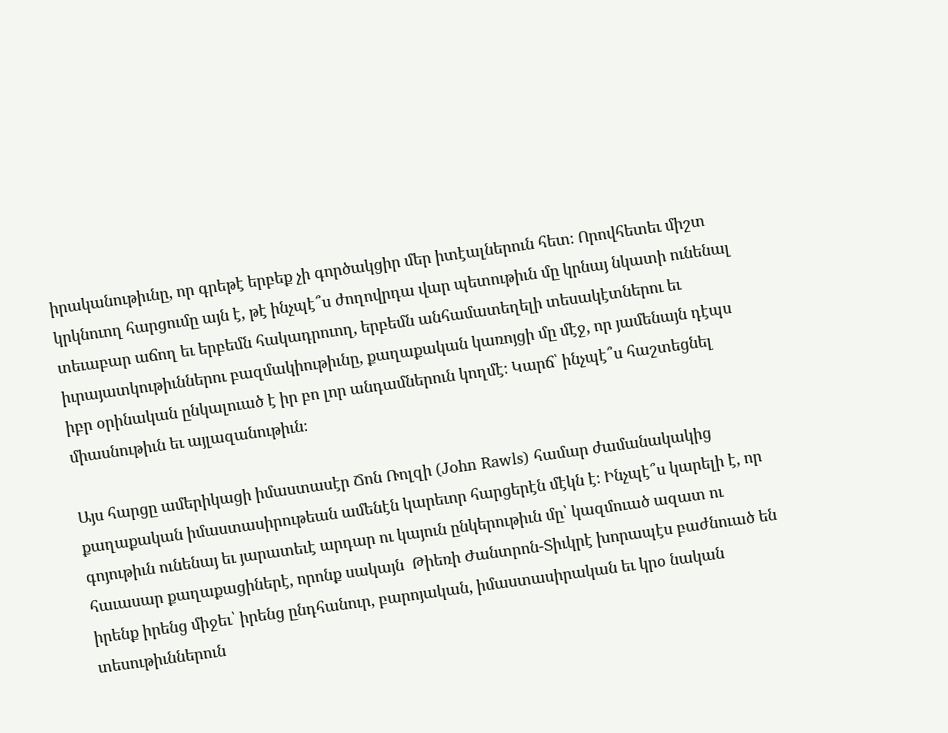իրականութիւնը, որ գրեթէ երբեք չի գործակցիր մեր իտէալներուն հետ։ Որովհետեւ միշտ կրկնուող հարցումը այն է, թէ ինչպէ՞ս ժողովրդա վար պետութիւն մը կրնայ նկատի ունենալ տեւաբար աճող եւ երբեմն հակադրուող, երբեմն անհամատեղելի տեսակէտներու եւ իւրայատկութիւններու բազմակիութիւնը, քաղաքական կառոյցի մը մէջ, որ յամենայն դէպս իբր օրինական ընկալուած է իր բո լոր անդամներուն կողմէ։ Կարճ՝ ինչպէ՞ս հաշտեցնել միասնութիւն եւ այլազանութիւն։

Այս հարցը ամերիկացի իմաստասէր Ճոն Ռոլզի (John Rawls) համար ժամանակակից քաղաքական իմաստասիրութեան ամենէն կարեւոր հարցերէն մէկն է։ Ինչպէ՞ս կարելի է, որ գոյութիւն ունենայ եւ յարատեւէ արդար ու կայուն ընկերութիւն մը՝ կազմուած ազատ ու հաւասար քաղաքացիներէ, որոնք սակայն  Թիեռի Ժանտրոն-Տիւկրէ խորապէս բաժնուած են իրենք իրենց միջեւ՝ իրենց ընդհանուր, բարոյական, իմաստասիրական եւ կրօ նական տեսութիւններուն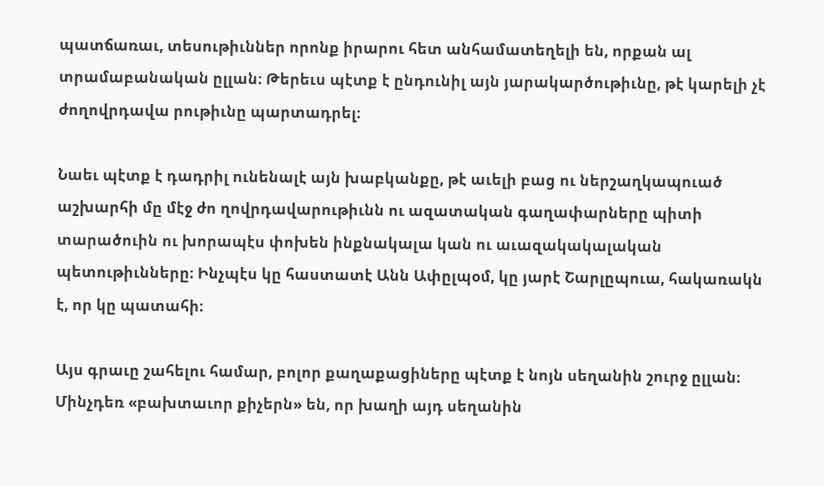պատճառաւ, տեսութիւններ որոնք իրարու հետ անհամատեղելի են, որքան ալ տրամաբանական ըլլան։ Թերեւս պէտք է ընդունիլ այն յարակարծութիւնը, թէ կարելի չէ ժողովրդավա րութիւնը պարտադրել։

Նաեւ պէտք է դադրիլ ունենալէ այն խաբկանքը, թէ աւելի բաց ու ներշաղկապուած աշխարհի մը մէջ ժո ղովրդավարութիւնն ու ազատական գաղափարները պիտի տարածուին ու խորապէս փոխեն ինքնակալա կան ու աւազակակալական պետութիւնները։ Ինչպէս կը հաստատէ Անն Ափըլպօմ, կը յարէ Շարլըպուա, հակառակն է, որ կը պատահի։

Այս գրաւը շահելու համար, բոլոր քաղաքացիները պէտք է նոյն սեղանին շուրջ ըլլան։ Մինչդեռ «բախտաւոր քիչերն» են, որ խաղի այդ սեղանին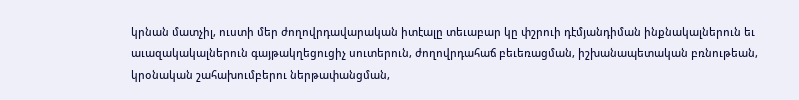կրնան մատչիլ, ուստի մեր ժողովրդավարական իտէալը տեւաբար կը փշրուի դէմյանդիման ինքնակալներուն եւ աւազակակալներուն գայթակղեցուցիչ սուտերուն, ժողովրդահաճ բեւեռացման, իշխանապետական բռնութեան, կրօնական շահախումբերու ներթափանցման,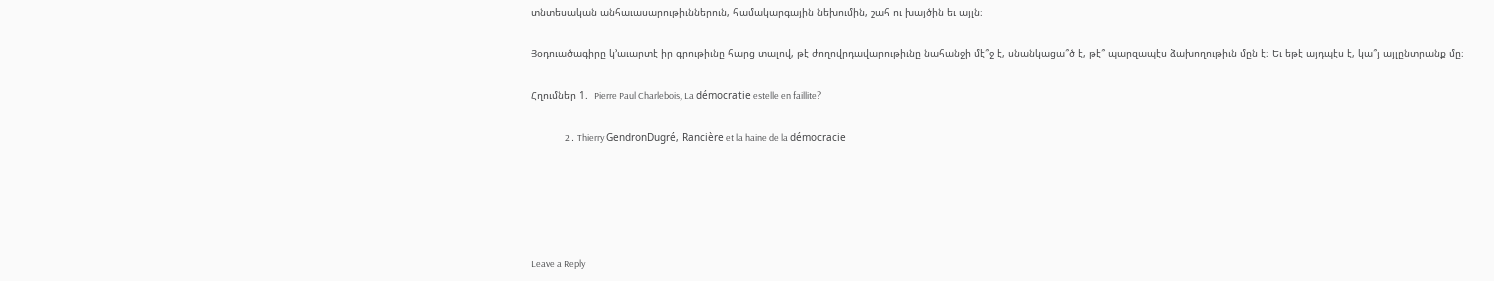տնտեսական անհաւասարութիւններուն, համակարգային նեխումին, շահ ու խայծին եւ այլն։

Յօդուածագիրը կ՚աւարտէ իր գրութիւնը հարց տալով, թէ ժողովրդավարութիւնը նահանջի մէ՞ջ է, սնանկացա՞ծ է, թէ՞ պարզապէս ձախողութիւն մըն է։ Եւ եթէ այդպէս է, կա՞յ այլընտրանք մը։

Հղումներ 1.  Pierre Paul Charlebois, La démocratie estelle en faillite?

                 2․ Thierry GendronDugré, Rancière et la haine de la démocracie





Leave a Reply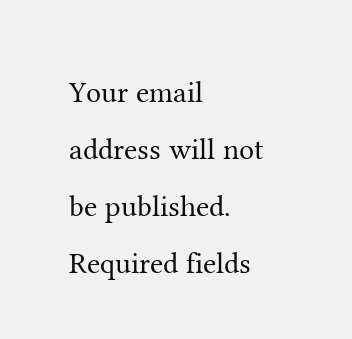Your email address will not be published. Required fields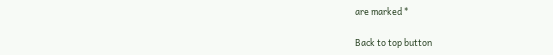are marked *

Back to top button